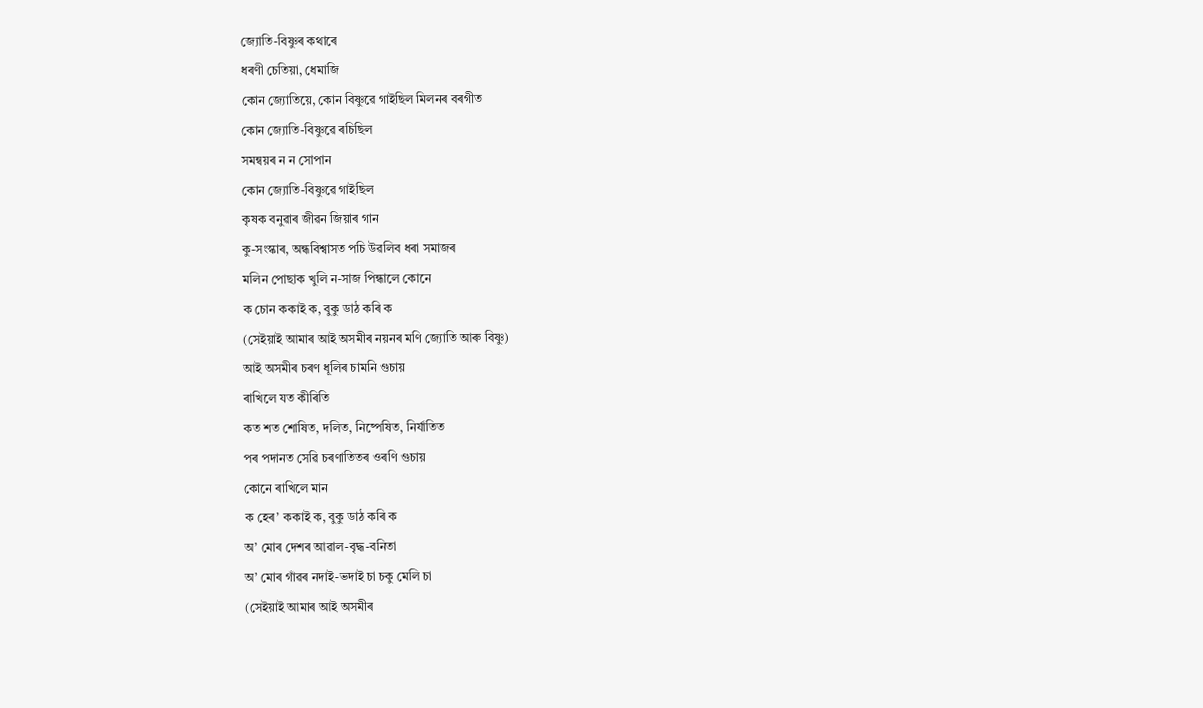জ্যোতি-বিষ্ণুৰ কথাৰে
ধৰণী চেতিয়া, ধেমাজি
কোন জ্যোতিয়ে, কোন বিষ্ণুৱে গাইছিল মিলনৰ বৰগীত
কোন জ্যোতি-বিষ্ণুৱে ৰচিছিল
সমন্বয়ৰ ন ন সোপান
কোন জ্যোতি-বিষ্ণুৱে গাইছিল
কৃষক বনুৱাৰ জীৱন জিয়াৰ গান
কু-সংস্কাৰ, অন্ধবিশ্বাসত পচি উৱলিব ধৰা সমাজৰ
মলিন পোছাক খুলি ন-সাজ পিন্ধালে কোনে
ক চোন ককাই ক, বুকু ডাঠ কৰি ক
(সেইয়াই আমাৰ আই অসমীৰ নয়নৰ মণি জ্যোতি আৰু বিষ্ণু)
আই অসমীৰ চৰণ ধূলিৰ চামনি গুচায়
ৰাখিলে যত কীৰিতি
কত শত শোষিত, দলিত, নিষ্পেষিত, নিৰ্যাতিত
পৰ পদানত সেৱি চৰণাতিতৰ ওৰণি গুচায়
কোনে ৰাখিলে মান
ক হেৰ’ ককাই ক, বুকু ডাঠ কৰি ক
অ’ মোৰ দেশৰ আৱাল-বৃদ্ধ-বনিতা
অ’ মোৰ গাঁৱৰ নদাই-ভদাই চা চকু মেলি চা
(সেইয়াই আমাৰ আই অসমীৰ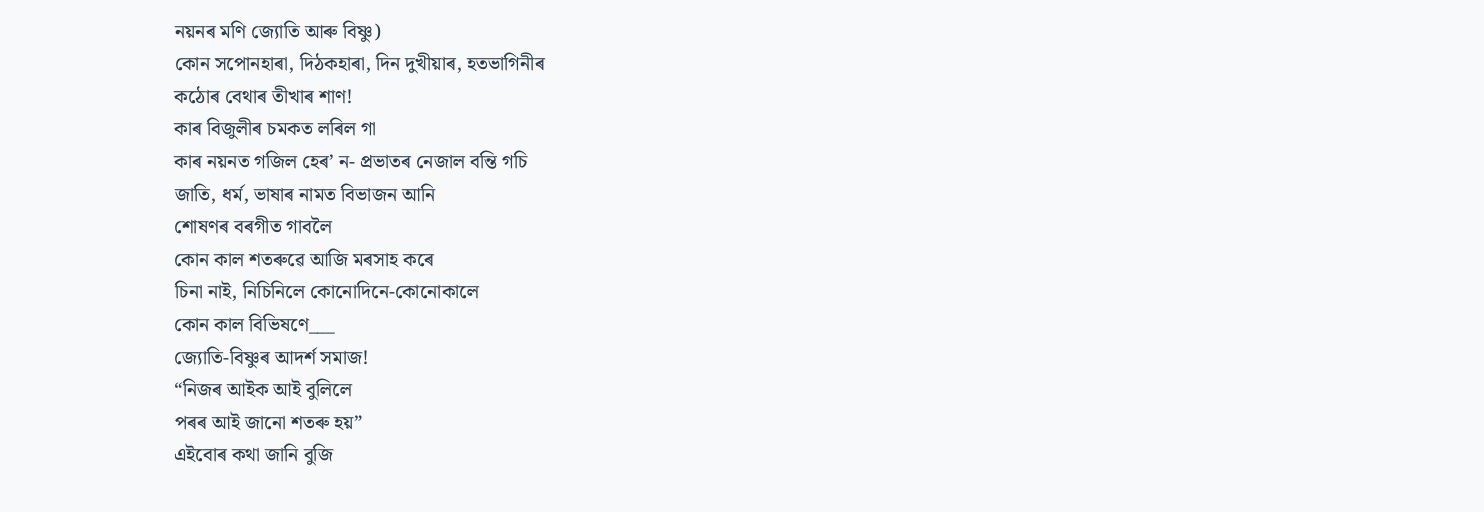নয়নৰ মণি জ্যোতি আৰু বিষ্ণু)
কোন সপোনহাৰা, দিঠকহাৰা, দিন দুখীয়াৰ, হতভাগিনীৰ
কঠোৰ বেথাৰ তীখাৰ শাণ!
কাৰ বিজুলীৰ চমকত লৰিল গা
কাৰ নয়নত গজিল হেৰ’ ন- প্ৰভাতৰ নেজাল বন্তি গচি
জাতি, ধৰ্ম, ভাষাৰ নামত বিভাজন আনি
শোষণৰ বৰগীত গাবলৈ
কোন কাল শতৰুৱে আজি মৰসাহ কৰে
চিনা নাই, নিচিনিলে কোনোদিনে-কোনোকালে
কোন কাল বিভিষণে___
জ্যোতি-বিষ্ণুৰ আদৰ্শ সমাজ!
“নিজৰ আইক আই বুলিলে
পৰৰ আই জানো শতৰু হয়”
এইবোৰ কথা জানি বুজি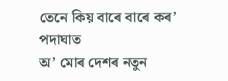তেনে কিয় বাৰে বাৰে কৰ’ পদাঘাত
অ’ মোৰ দেশৰ নতুন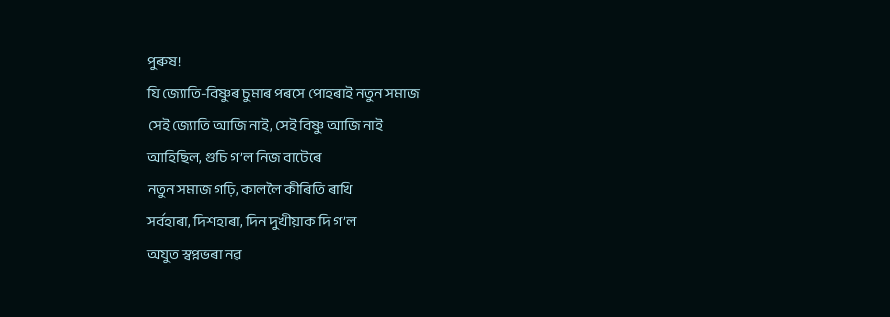পুৰুষ!
যি জ্যোতি-বিষ্ণুৰ চুমাৰ পৰসে পোহৰাই নতুন সমাজ
সেই জ্যোতি আজি নাই, সেই বিষ্ণু আজি নাই
আহিছিল, গুচি গ’ল নিজ বাটেৰে
নতুন সমাজ গঢ়ি, কাললৈ কীৰিতি ৰাখি
সৰ্বহাৰা, দিশহাৰা, দিন দুখীয়াক দি গ’ল
অযুত স্বপ্নভৰা নৱ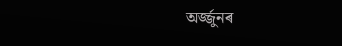অৰ্জ্জুনৰ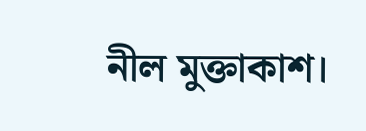নীল মুক্তাকাশ।